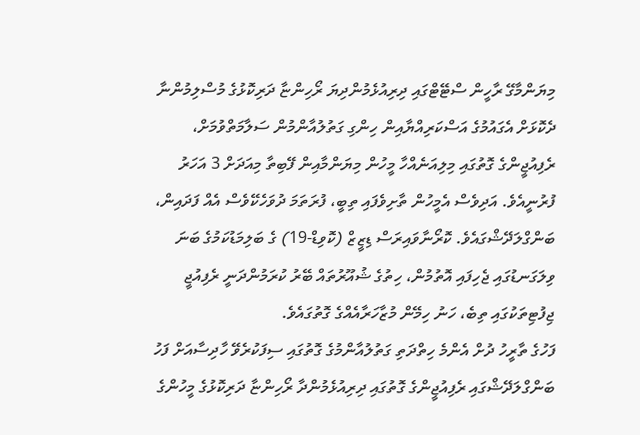މިޔަންމާގޭ ރާހީން ސްޓޭޓްގައި ދިރިއުޅެމުންދިޔަ ރޯހިންޏާ ދަރިކޮޅުގެ މުސްލިމުންނާ ދެކޮޅަށް އެގައުމުގެ އަސްކަރިއްޔާއިން ހިންގި ގަތުލުއާންމުން ސަލާމަތްވުމަށް، ރެފިއުޖީންގެ ގޮތުގައި މިލިއަނެއްހާ މީހުން މިޔަންމާއިން ފޭބިތާ މިއަދަށް 3 އަހަރު ފުރުނީއެވެ. އަދިވެސް އެމީހުން ތާށިވެފައި ތިބީ، ފުރަތަމަ ދުވަހެކޭވެސް އެއް ފަދައިން، ބަންގްލަދޭޝްގައެވެ. ކޮރޯނާވައިރަސް ޑިޒީޒް (ކޮވިޑް-19) ގެ ބަލިމަޑުކަމުގެ ބަނަ ވިލަގަނޑުގައި ޖެހިފައި އޮތުމުން، ހިތުގެ ޝުއޫރުތައް ބޭރު ކުރަމުންދަނީ ރެފިއުޖީ ޖިފުޓިތަކުގައި ތިބެ، ހަނު ހިމޭން މުޒާހަރާއެއްގެ ގޮތުގައެވެ.
ފަހުގެ ތާރީހު ދުށް އެންމެ ހިތްދަތި ގަތުލުއާންމުގެ ގޮތުގައި ސިފަކުރެވޭ ހާދިސާއަށް ފަހު ބަންގްލަދޭޝްގައި ރެފިއުޖީންގެ ގޮތުގައި ދިރިއުޅެމުންދާ ރޯހިންޏާ ދަރިކޮޅުގެ މީހުންގެ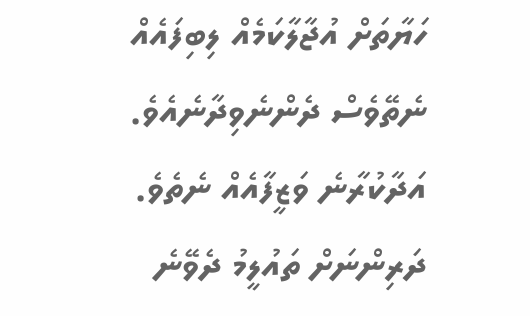ހަޔާތަށް އުޖާލާކަމެއް ލިބިފައެއް ނެތޭވެސް ދެންނެވިދާނެއެވެ. އަދާކުރާނެ ވަޒީފާއެއް ނެތެވެ. ދަރިންނަށް ތައުލީމު ދެވޭނެ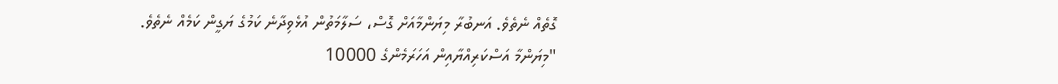ގޮތެއް ނެތެވެ. އަނބުރާ މިޔަންމާއަށް ގޮސް، ސަލާމަތުން އުޅެވިދާނެ ކަމުގެ ޔަގީން ކަމެއް ނެތެވެ.
"މިޔަންމާ އަސްކަރިއްޔާއިން އަހަރަމެންގެ 10000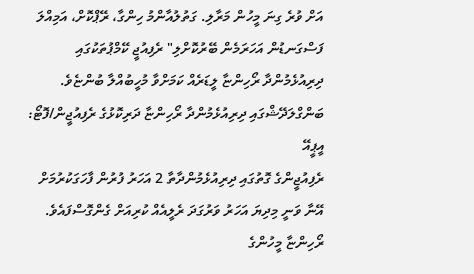އަށް ވުރެ ގިނަ މީހުން މަރާލި. ގަތުލުއާންމު ހިންގާ، ރޭޕްކޮށް، އަމިއްލަ ފަސްގަނޑުން އަހަރަމެން ބޭރުކޮށްލި" ރެފިއުޖީ ކޭމްޕުތަކުގައި ދިރިއުޅެމުންދާ ރޯހިންޏާ ލީޑަރެއް ކަމަށްވާ މުހީބުއްލާ ބުންޏެވެ.
ބަންގްލަދޭޝްގައި ދިރިއުޅެމުންދާ ރޯހިންޏާ ދަރިކޮޅުގެ ރެފިއުޖީން/ފޮޓޯ: އީޕީއޭ
ރެފިއުޖީންގެ ގޮތުގައި ދިރިއުޅެމުންދާތާ 2 އަހަރު ފުރުން ފާހަގަކުރުމަށް އޭނާ ވަނީ މިދިޔަ އަހަރު ވަރުގަދަ ރެލީއެއް ކުރިއަށް ގެންގޮސްފައެވެ. ރޯހިންޏާ މީހުންގެ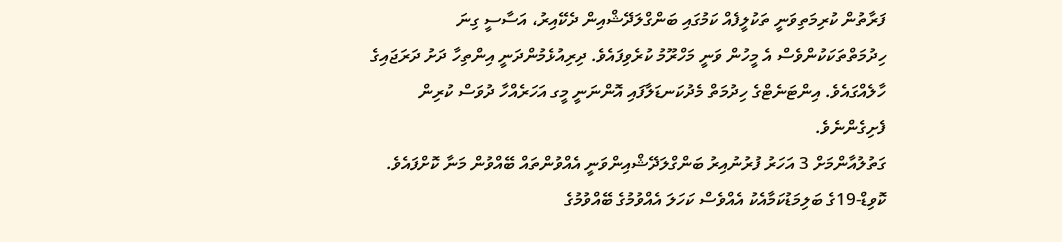ފަރާތުން ކުރިމަތިވަނީ ތަކުލީފެއް ކަމުގައި ބަންގްލަދޭޝްއިން ދެކޭއިރު، އަސާސީ ގިނަ ހިދުމަތްތަކަކުންވެސް އެ މީހުން ވަނީ މަހްރޫމު ކުރެވިފައެވެ. ދިރިއުޅެމުންދަނީ އިންތިހާ ދަށު ދަރަޖައިގެ ހާލެއްގައެވެ. އިންޓަނެޓްގެ ހިދުމަތް މެދުކަނޑަލާފައި އޮންނަނީ މީގ އަހަރެއްހާ ދުވަސް ކުރިން ފެށިގެންނެވެ.
ގަތުލުއާންމަށް 3 އަހަރު ފުރުނުއިރު ބަންގްލަދޭޝްއިންވަނީ އެއްވުންތައް ބޭއްވުން މަނާ ކޮށްފައެވެ. ކޮވިޑް-19ގެ ބަލިމަޑުކަމާއެކު އެއްވެސް ކަހަލަ އެއްވުމުގެ ބޭއްވުމުގެ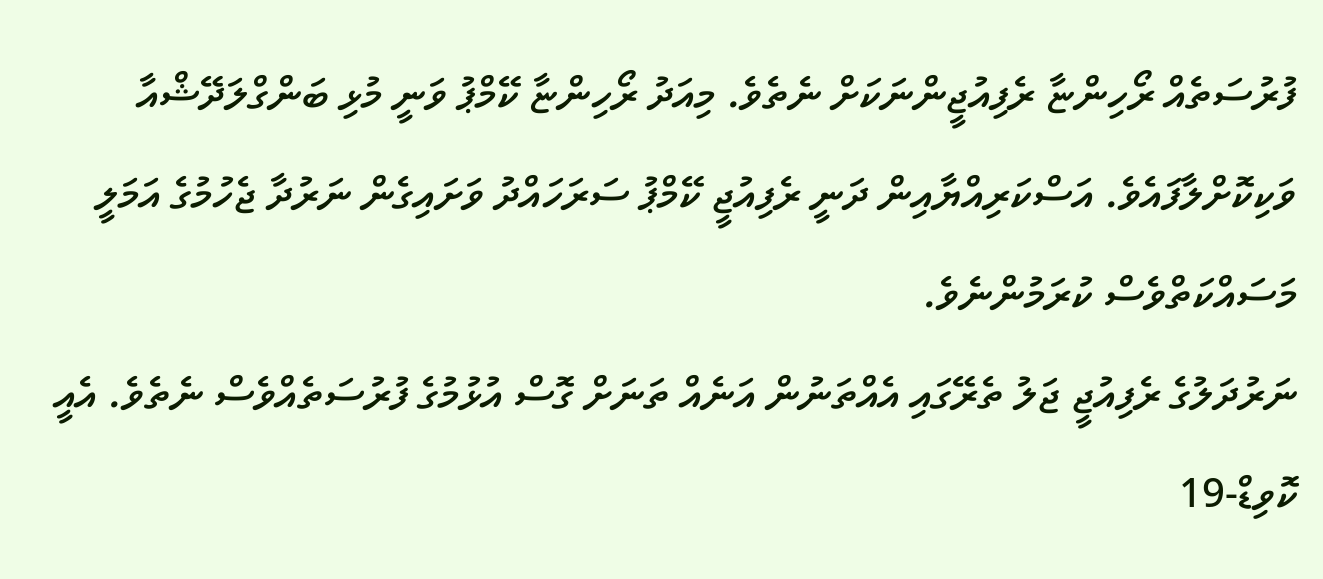ފުރުސަތެއް ރޯހިންޏާ ރެފިއުޖީންނަކަށް ނެތެވެ. މިއަދު ރޯހިންޏާ ކޭމްޕު ވަނީ މުޅި ބަންގްލަދޭޝްއާ ވަކިކޮށްލާފައެވެ. އަސްކަރިއްޔާއިން ދަނީ ރެފިއުޖީ ކޭމްޕު ސަރަހައްދު ވަށައިގެން ނަރުދާ ޖެހުމުގެ އަމަލީ މަސައްކަތްވެސް ކުރަމުންނެވެ.
ނަރުދަލުގެ ރެފިއުޖީ ޖަލު ތެރޭގައި އެއްތަނުން އަނެއް ތަނަށް ގޮސް އުޅުމުގެ ފުރުސަތެއްވެސް ނެތެވެ. އެއީ ކޮވިޑް-19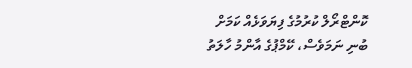ކޮންޓްރޯލް ކުރުމުގެ ފިޔަވަޅެއް ކަމަށް ބުނި ނަމަވެސް، ކޭމްޕުގެ އާންމު ހާލަތު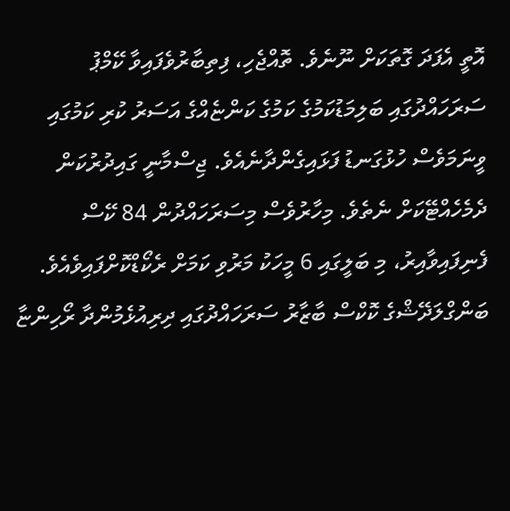އޮތީ އެފަދަ ގޮތަކަށް ނޫނެވެ. ތޮއްޖެހި، ފިތިބާރުވެފައިވާ ކޭމްޕު ސަރަހައްދުގައި ބަލިމަޑުކަމުގެ ކަމުގެ ކަންޏެއްގެ އަސަރު ކުރި ކަމުގައި ވީނަމަވެސް ހުޅުގަނޑު ފަޅައިގެންދާނެއެވެ. ޖިސްމާނީ ގައިދުރުކަން ދެމެހެއްޓޭކަށް ނެތެވެ. މިހާރުވެސް މިސަރަހައްދުން 84 ކޭސް ފެނިފައިވާއިރު، މި ބަލީގައި 6 މީހަކު މަރުވި ކަމަށް ރެކޯޑްކޮށްފައިވެއެވެ.
ބަންގްލަދޭޝްގެ ކޮކްސް ބާޒާރު ސަރަހައްދުގައި ދިރިއުޅެމުންދާ ރޯހިންޏާ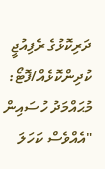ދަރިކޮޅުގެ ރެފިއުޖީ ކުދިންކޮޅެއް/ފޮޓޯ: މުޙައްމަދު ހުސައިން
"އެއްވެސް ކަހަލަ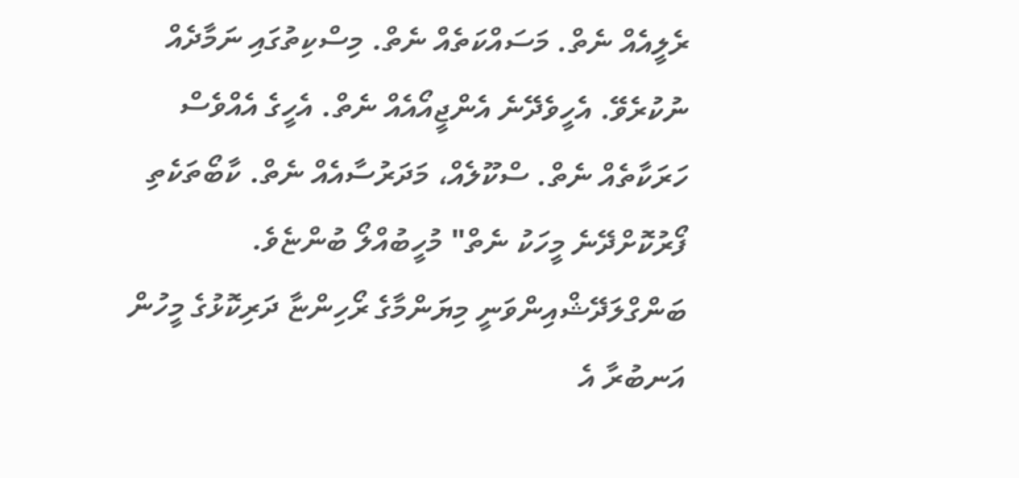ރެލީއެއް ނެތް. މަސައްކަތެއް ނެތް. މިސްކިތުގައި ނަމާދެއް ނުކުރެވޭ. އެހީވެދޭނެ އެންޖީއޯއެއް ނެތް. އެހީގެ އެއްވެސް ހަރަކާތެއް ނެތް. ސްކޫލެއް، މަދަރުސާއެއް ނެތް. ކާބޯތަކެތި ފޯރުކޮށްދޭނެ މީހަކު ނެތް" މުހީބުއްލޯ ބުންޏެވެ.
ބަންގްލަދޭޝްއިންވަނީ މިޔަންމާގެ ރޯހިންޏާ ދަރިކޮޅުގެ މީހުން އަނބުރާ އެ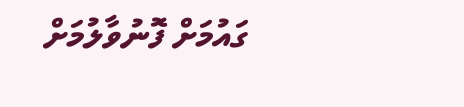ގައުމަށް ފޮނުވާލުމަށް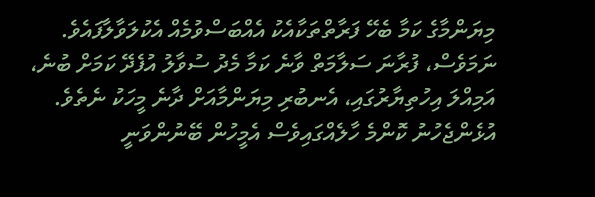މިޔަންމާގެ ކަމާ ބެހޭ ފަރާތްތަކާއެކު އެއްބަސްވުމެއް އެކުލަވާލާފައެވެ. ނަމަވެސް، ފުރާނަ ސަލާމަތް ވާނެ ކަމާ މެދު ސުވާލު އުފެދޭ ކަމަށް ބުނެ، އަމިއްލަ އިހުތިޔާރުގައި، އެނބުރި މިޔަންމާއަށް ދާނެ މީހަކު ނެތެވެ. އުޅެންޖެހުނު ކޮންމެ ހާލެއްގައިވެސް އެމީހުން ބޭނުންވަނީ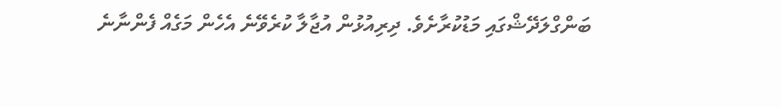ބަންގްލަދޭޝްގައި މަޑުކުރާށެވެ. ދިރިއުޅުން އުޖާލާ ކުރެވޭނެ އެހެން މަގެއް ފެންނާނެ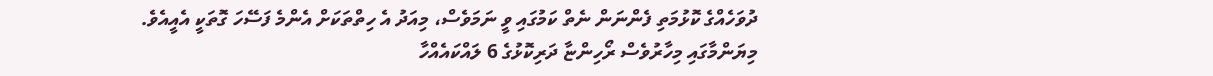ދުވަހެއްގެ ކޮޅުމަތި ފެންނަން ނެތް ކަމުގައި ވީ ނަމަވެސް، މިއަދު އެ ހިތްތަކަށް އެންމެ ފަސޭހަ ގޮތަކީ އެއީއެވެ.
މިޔަންމާގައި މިހާރުވެސް ރޯހިންޏާ ދަރިކޮޅުގެ 6 ލައްކައެއްހާ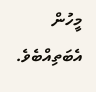މީހުން އެބަތިއްބެވެ.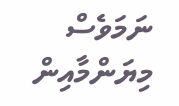ނަމަވެސް މިޔަންމާއިން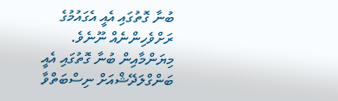ބުނާ ގޮތުގައި އެއީ އެގައުމުގެ ރަށްވެހިންނެއް ނޫނެވެ. މިޔަންމާއިން ބުނާ ގޮތުގައި އެއީ ބަންގްލަދޭޝްއަށް ނިސްބަތްވާ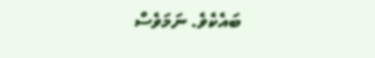ބައެކެވެ. ނަމަވެސް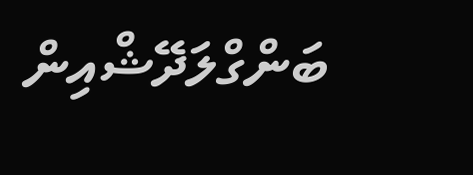ބަންގްލަދޭޝްއިން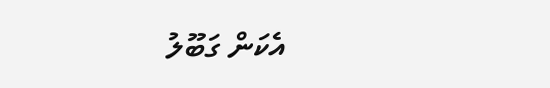އެކަން ގަބޫލު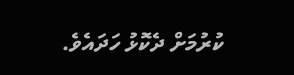ކުރުމަށް ދެކޮޅު ހަދައެވެ.